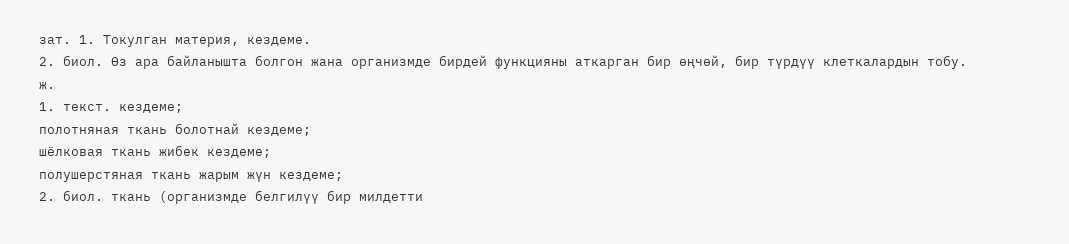зат. 1. Токулган материя, кездеме.
2. биол. Өз ара байланышта болгон жана организмде бирдей функцияны аткарган бир өңчөй, бир түрдүү клеткалардын тобу.
ж.
1. текст. кездеме;
полотняная ткань болотнай кездеме;
шёлковая ткань жибек кездеме;
полушерстяная ткань жарым жүн кездеме;
2. биол. ткань (организмде белгилүү бир милдетти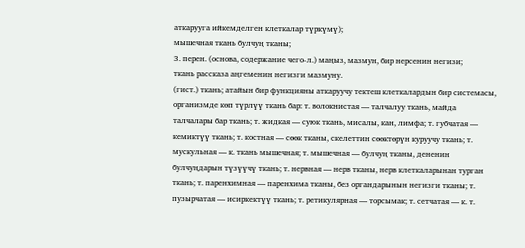аткарууга ийкемделген клеткалар түркүмү);
мышечная ткань булчуң тканы;
3. перен. (основа, содержание чего-л.) маңыз, мазмун, бир нерсенин негизи;
ткань рассказа аңгеменин негизги мазмуну.
(гист.) ткань; атайын бир функцияны аткаруучу тектеш клеткалардын бир системасы, организмде көп түрлүү ткань бар: т. волокнистая — талчалуу ткань, майда талчалары бар ткань; т. жидкая — суюк ткань, мисалы, кан, лимфа; т. губчатая — кемиктүү ткань; т. костная — сөөк тканы, скелеттин сөөктөрүн куруучу ткань; т. мускульная — к. ткань мышечная; т. мышечная — булчуң тканы, дененин булчуңдарын түзүүчү ткань; т. нервная — нерв тканы, нерв клеткаларынан турган ткань; т. паренхимная — паренхима тканы, без органдарынын негизги тканы; т. пузырчатая — исиркектүү ткань; т. ретикулярная — торсымак; т. сетчатая — к. т.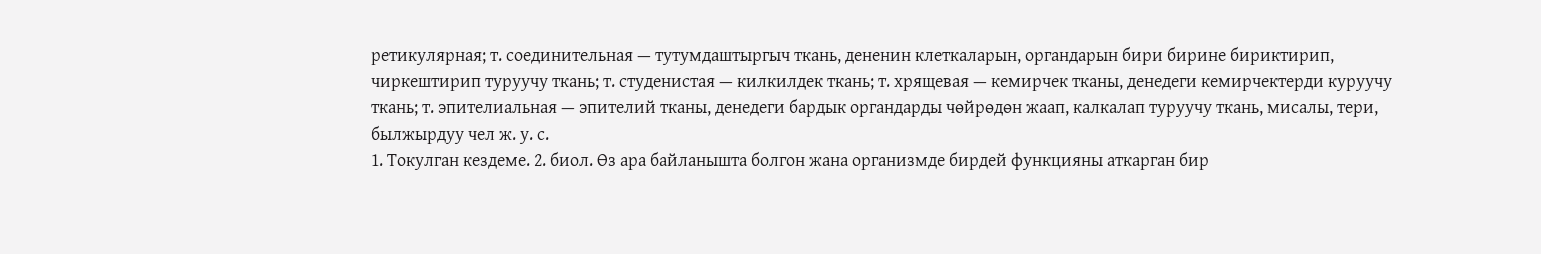ретикулярная; т. соединительная — тутумдаштыргыч ткань, дененин клеткаларын, органдарын бири бирине бириктирип, чиркештирип туруучу ткань; т. студенистая — килкилдек ткань; т. хрящевая — кемирчек тканы, денедеги кемирчектерди куруучу ткань; т. эпителиальная — эпителий тканы, денедеги бардык органдарды чөйрөдөн жаап, калкалап туруучу ткань, мисалы, тери, былжырдуу чел ж. у. с.
1. Токулган кездеме. 2. биол. Өз ара байланышта болгон жана организмде бирдей функцияны аткарган бир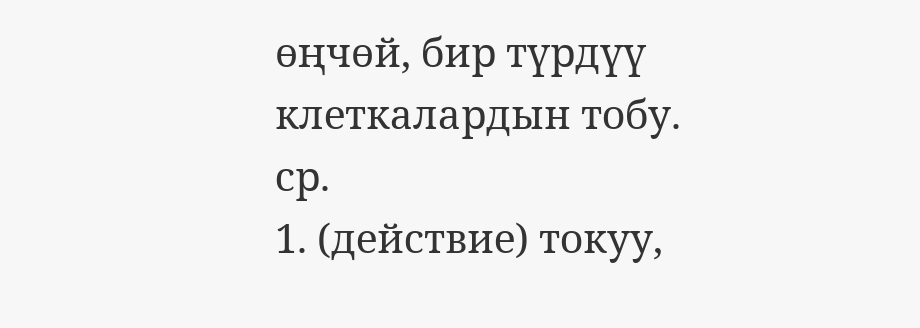өңчөй, бир түрдүү клеткалардын тобу.
ср.
1. (действие) токуу,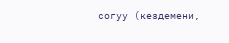согуу (кездемени,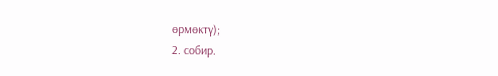өрмөктү);
2. собир.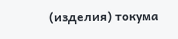(изделия) токума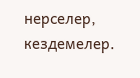нерселер, кездемелер.